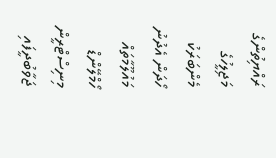ރައްޔިތުންގެ މަޖިލީހުގެ މެންބަރަކު ހޯދަން އެދުނު މައުލޫމާތައް ހޯމްލޭންޑް މިނިސްޓްރީން ޖަވާބުދީފައި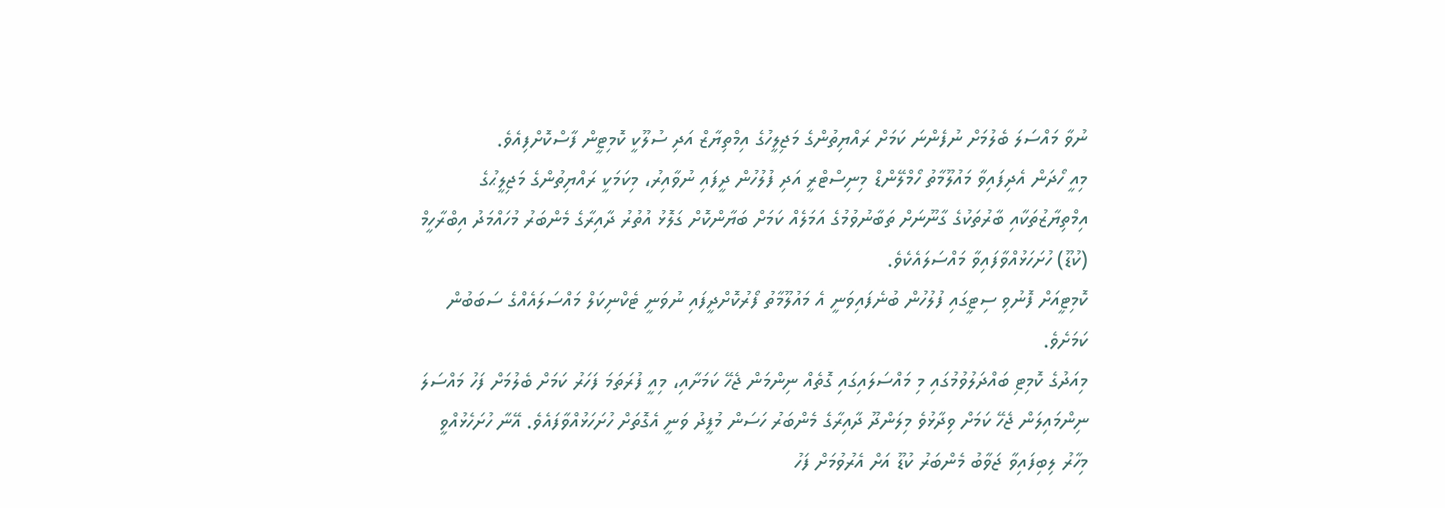ނުވާ މައްސަލަ ބެލުމަށް ނުފެންނަ ކަމަށް ރައްޔިތުންގެ މަޖިލީހުގެ އިމްތިޔާޒް އަދި ސުލޫކީ ކޮމިޓީން ފާސްކޮށްފިއެވެ.
މިއީ ހޯދަން އެދިފައިވާ މައުލޫމާތު ހޯމްލޭންޑް މިނިސްޓްރީ އަދި ފުލުހުން ދީފައި ނުވާއިރު، މިކަމަކީ ރައްޔިތުންގެ މަޖިލީޙުގެ އިމްތިޔާޒުތަކާއި ބާރުތަކުގެ ގާނޫނަށް ތަބާނުވުމުގެ އަމަލެއް ކަމަށް ބަޔާންކޮށް ގަލޮޅު އުތުރު ދާއިރާގެ މެންބަރު މުހައްމަދު އިބްރާހީމް (ކުޑޫ) ހުށަހަޅުއްވާފައިވާ މައްސަލައެކެވެ.
ކޮމިޓީއަށް ފޮނުވި ސިޓީގައި ފުލުހުން ބުނެފައިވަނީ އެ މައުލޫމާތު ފޯރުކޮށްދީފައި ނުވަނީ ޓެކްނިކަލް މައްސަލައެއްގެ ސަބަބުން ކަމަށެވެ.
މިއަދުގެ ކޮމިޓި ބައްދަލުވުމުގައި މި މައްސަލައިގައި ގޮތެއް ނިންމަން ޖެހޭ ކަމަށާއި، މިއީ ފުރަތަމަ ފަހަރު ކަމަށް ބެލުމަށް ފަހު މައްސަލަ ނިންމައިލަން ޖެހޭ ކަމަށް ވިދާޅުވެ މިލަންދޫ ދާއިރާގެ މެންބަރު ހަސަން މުފީދު ވަނީ އެގޮތަށް ހުށަހަޅުއްވާފައެވެ. އޭނާ ހުށަހެޅުއްވީ މިހާރު ލިބިފައިވާ ޖަވާބު މެންބަރު ކުޑޫ އަށް އެރުވުމަށް ފަހު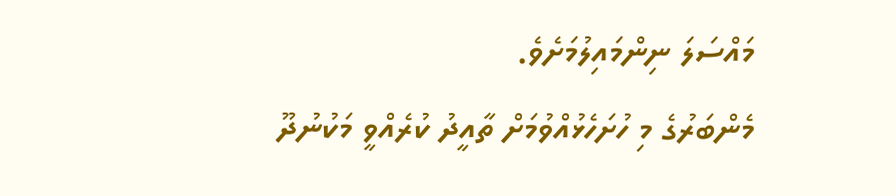މައްސަލަ ނިންމައިލުމަށެވެ.
މެންބަރުގެ މި ހުށަހެޅުއްވުމަށް ތާއީދު ކުރެއްވީ މަކުނުދޫ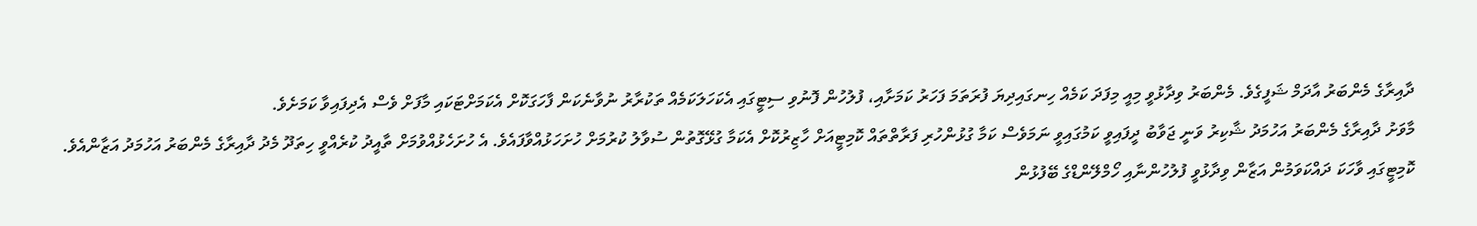ދާއިރާގެ މެންބަރު އާދަމް ޝަފީގެވެ. މެންބަރު ވިދާޅުވީ މިއީ މިފަދަ ކަމެއް ހިނގައިދިޔަ ފުރަތަމަ ފަހަރު ކަމަށާއި، ފުލުހުން ފޮނުވި ސިޓީގައި އެކަހަލަކަމެއް ތަކުރާރު ނުވާނެކަން ފާހަގަކޮށް އެކަމަށްޓަކައި މާފަށް ވެސް އެދިފައިވާ ކަމަށެވެ.
މާވަށު ދާއިރާގެ މެންބަރު އަހުމަދު ޝާކިރު ވަނީ ޖަވާބު ދީފައިވީ ކަމުގައިވީ ނަމަވެސް ކަމާ ގުޅުންހުރި ފަރާތްތައް ކޮމިޓީއަށް ހާޒިރުކޮށް އެކަމާ ގުޅޭގޮތުން ސުވާލު ކުރުމަށް ހުށަހަޅުއްވާފައެވެ. އެ ހުށަހެޅުއްވުމަށް ތާއީދު ކުރެއްވީ ހިތަދޫ މެދު ދާއިރާގެ މެންބަރު އަހުމަދު އަޒާންއެވެ.
ކޮމިޓީގައި ވާހަކަ ދައްކަވަމުން އަޒާން ވިދާޅުވީ ފުލުހުންނާއި ހޯމްލޭންޑްގެ ބޭފުޅުން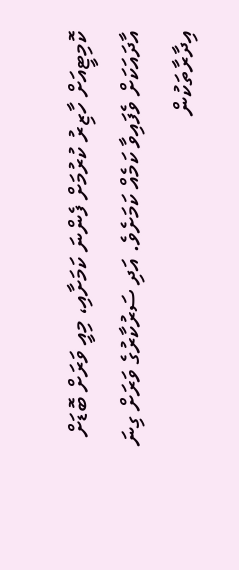ކޮމިޓީއަށް ހާޒިރު ކުރުމަށް ފެންނަ ކަމަށާއި، މިއީ ވަރަށް ބޮޑަށް އާދައަކަށް ވެފައިވާ ކަމެއް ކަމަށެވެ. އަދި ސަރުކާރުގެ ވަރަށް ގިނަ އިދާރާތަކުން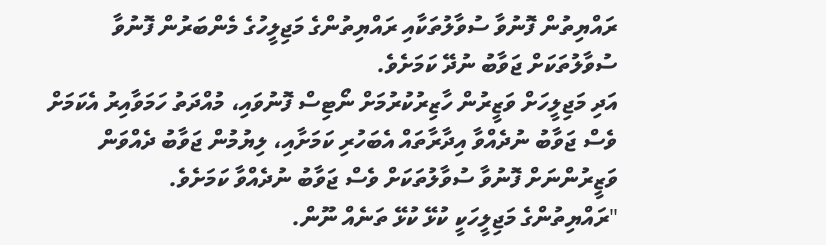ރައްޔިތުން ފޮނުވާ ސުވާލުތަކާއި ރައްޔިތުންގެ މަޖިލީހުގެ މެންބަރުން ފޮނުވާ ސުވާލުތަކަށް ޖަވާބު ނުދޭ ކަމަށެވެ.
އަދި މަޖިލީހަށް ވަޒީރުން ހާޒިރުކުރުމަށް ނޯޓިސް ފޮނުވައި، މުއްދަތު ހަމަވާއިރު އެކަމަށް ވެސް ޖަވާބު ނުދެއްވާ އިދާރާތައް އެބަހުރި ކަމަށާއި، ލިޔުމުން ޖަވާބު ދެއްވަން ވަޒީރުންނަށް ފޮނުވާ ސުވާލުތަކަށް ވެސް ޖަވާބު ނުދެއްވާ ކަމަށެވެ.
"ރައްޔިތުންގެ މަޖިލީހަކީ ކުޅޭ ކުޅޭ ތަނެއް ނޫން.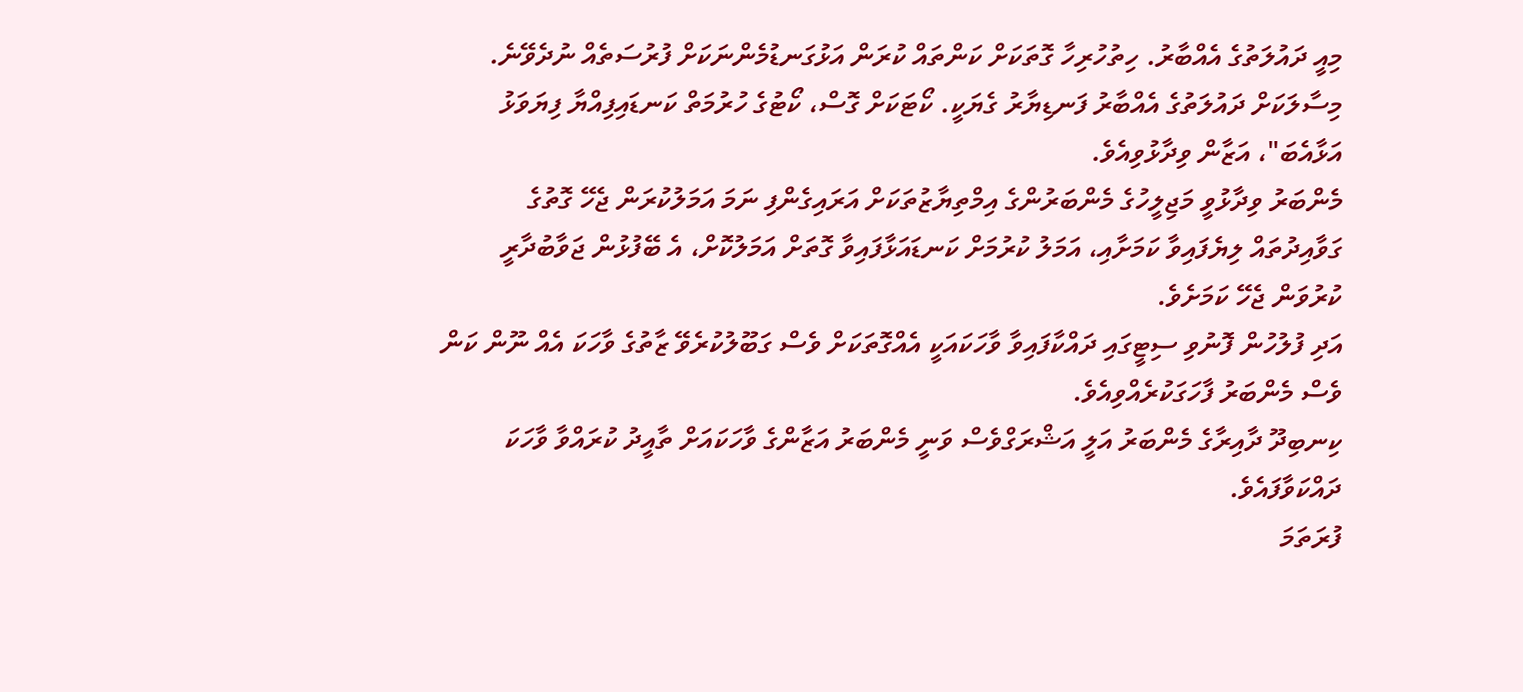މިއީ ދައުލަތުގެ އެއްބާރު. ހިތުހުރިހާ ގޮތަކަށް ކަންތައް ކުރަން އަޅުގަނޑުމެންނަކަށް ފުރުސަތެއް ނުދެވޭނެ. މިސާލަކަށް ދައުލަތުގެ އެއްބާރު ފަނޑިޔާރު ގެޔަކީ. ކޯޓަކަށް ގޮސް، ކޯޓުގެ ހުރުމަތް ކަނޑައިފިއްޔާ ފިޔަވަޅު އަޅާއެބަ"، އަޒާން ވިދާޅުވިއެވެ.
މެންބަރު ވިދާޅުވީ މަޖިލީހުގެ މެންބަރުންގެ އިމްތިޔާޒުތަކަށް އަރައިގެންފި ނަމަ އަމަލުކުރަން ޖެހޭ ގޮތުގެ ގަވާއިދުތައް ލިޔެފައިވާ ކަމަށާއި، އަމަލު ކުރުމަށް ކަނޑައަޅާފައިވާ ގޮތަށް އަމަލުކޮށް، އެ ބޭފުޅުން ޖަވާބުދާރީ ކުރުވަން ޖެހޭ ކަމަށެވެ.
އަދި ފުލުހުން ފޮނުވި ސިޓީގައި ދައްކާފައިވާ ވާހަކައަކީ އެއްގޮތަކަށް ވެސް ގަބޫލުކުރެވޭ ޒާތުގެ ވާހަކަ އެއް ނޫން ކަން ވެސް މެންބަރު ފާހަގަކުރެއްވިއެވެ.
ކިނބިދޫ ދާއިރާގެ މެންބަރު އަލީ އަޝްރަގްވެސް ވަނީ މެންބަރު އަޒާންގެ ވާހަކައަށް ތާއީދު ކުރައްވާ ވާހަކަ ދައްކަވާފައެވެ.
ފުރަތަމަ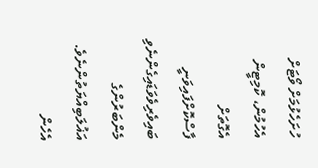ހުށަހެޅުމަށް ވޯޓަށް އެހުމުން، ކޮމިޓީން އެގޮތަށް ފާސްކޮށްފައިވަނީ ބައިވެރިވެވަޑައިގެންނެވި މެންބަރުންގެ އަޣުލަބިއްޔަތުންނެވެ. އެހެން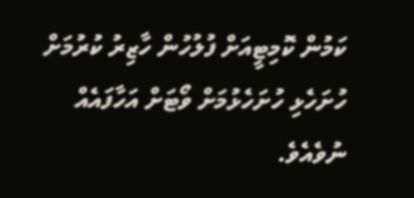ކަމުން ކޮމިޓީއަށް ފުލުހުން ހާޒިރު ކުރުމަށް ހުށަހެޅި ހުށަހެޅުމަށް ވޯޓަށް އަހާފައެއް ނުވެއެވެ.